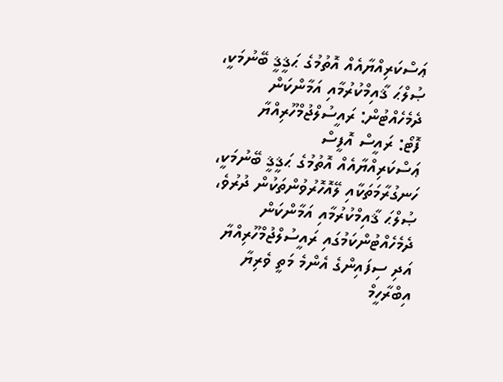ޢަސްކަރިއްޔާއެއް އޮތުމުގެ ޙަޤީޤީ ބޭނުމަކީ، ޞުލްޙަ ޤާއިމްކުރުމާއި އަމާންކަން ދެމެހެއްޓުން: ރައީސުލްޖުމްހޫރިއްޔާ
ފޮޓޯ: ރައީސް އޮފީސް
ޢަސްކަރިއްޔާއެއް އޮތުމުގެ ޙަޤީޤީ ބޭނުމަކީ، ހަނގުރާމަތަކާއި ލޭއޮހޮރުވުންތަކުން ދުރުވެ، ޞުލްޙަ ޤާއިމްކުރުމާއި އަމާންކަން ދެމެހެއްޓުންކަމުގައި ރައީސުލްޖުމްހޫރިއްޔާ އަދި ސިފައިންގެ އެންމެ މަތީ ވެރިޔާ އިބްރާހީމް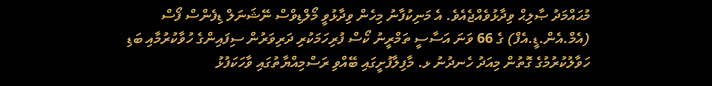މުޙައްމަދު ޞާލިޙް ވިދާޅުވެއްޖެއެވެ. އެ މަނިކުފާނު މިހެން ވިދާޅުވީ މޯލްޑިވްސް ނޭޝަނަލް ޑިފެންސް ފޯސް (އެމް.އެން.ޑީ.އެފް) ގެ 66 ވަނަ އަސާސީ ތަމްރީނު ކޯސް ފުރިހަމަކުރި ދަރިވަރުން ސިފައިންގެ ހުވާކުރުމާއި ބަޑި ހަވާލުކުރުމުގެ ގޮތުން މިއަދު ހެނދުނު ޅ. މާފިލާފުށީގައި ބޭއްވި ރަސްމިއްޔާތުގައި ވާހަކަފުޅު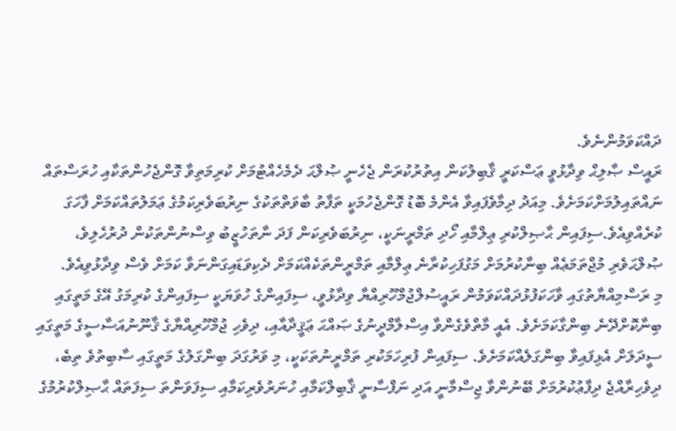ދައްކަވަމުންނެވެ.
ރައީސް ޞާލިޙް ވިދާޅުވީ ޢަސްކަރީ ޤާބިލުކަން އިތުރުކުރަން ޖެހެނީ ޞުލްޙަ ދެމެހެއްޓުމަށް ކުރިމަތިވާ ގޮންޖެހުންތަކާއި ހުރަސްތައް ނައްތައިލުމަށްކަމަށެވެ. މިއަދު ދިމާވެފައިވާ އެންމެ ބޮޑު ގޮންޖެހުމަކީ ތަފާތު ބާވަތްތަކުގެ ނިރުބަވެރިކަމުގެ ޢަމަލުތައްކަމަށް ފާހަގަ ކުރެއްވިއެވެ.ސިފައިން ޙާޞިލްކުރި ޢިލްމާއި ހޯދި ތަމްރީނަކީ، ނިރުބަވެރިކަން ފަދަ ނާތަހުޒީބު ވިސްނުންތަކުން ދުރުހެލިވެ، ޞުލްޙަވެރި މުޖްތަމަޢެއް ބިނާކުރުމަށް މަގުފަހިކުރާނެ ޢިލްމާއި ތަމްރީންތަކެއްކަމަށް ދެކިވަޑައިގަންނަވާ ކަމަށް ވެސް ވިދާޅުވިއެވެ.
މި ރަސްމިއްޔާތުގައި ވާހަކަފުޅުދައްކަވަމުން ރައީސުލްޖުމްހޫރިއްޔާ ވިދާޅުވީ، ސިފައިންގެ ހުވަޔަކީ ސިފައިންގެ ކުރިމަގު އޭގެ މަތީގައި ބިނާކޮށްދޭނެ ބިންގާކަމަށެވެ. އެއީ މާތްވެގެންވާ އިސްލާމްދީނުގެ ޞައްޙަ ޢަޤީދާއާއި، ދިވެހި ޖުމްހޫރިއްޔާގެ ޤާނޫނުއަސާސީގެ މަތީގައި ސީދަލަށް އެޅިފައިވާ ބިންގަލެއްކަމަށެވެ. ސިފައިން ފުރިހަމަކުރި ތަމްރީނުތަކަކީ، މި ވަރުގަދަ ބިންގަލުގެ މަތީގައި ސާބިތުވެ ތިބެ، ދިވެހިރާއްޖެ ދިފާޢުކުރުމަށް ބޭނުންވާ ޖިސްމާނީ އަދި ނަފްސާނީ ޤާބިލްކަމާއި ހުނަރުވެރިކަމާއި ސިފަވަންތަ ސިފަތައް ޙާޞިލްކުރުމުގެ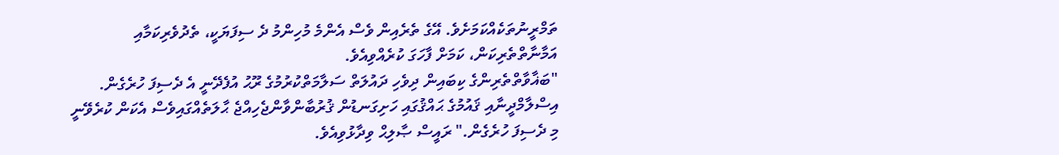ތަމްރީނުތަކެއްކަމަށެވެ. އޭގެ ތެރެއިން ވެސް އެންމެ މުހިންމު ދެ ސިފަޔަކީ، ތެދުވެރިކަމާއި އަމާނާތްތެރިކަން، ކަމަށް ފާހަގަ ކުރެއްވިއެވެ.
"ބަޣާވާތްތެރިންގެ ކިބައިން ދިވެހި ދައުލަތް ސަލާމަތްކުރުމުގެ ރޫޙު އުފެދޭނީ އެ ދެސިފަ ހުރެގެން. އިސްލާމްދީނާއި ޤައުމުގެ ޙައްޤުގައި ހަށިގަނޑުން ޤުރުބާންވާންޖެހިއްޖެ ޙާލަތެއްގައިވެސް އެކަން ކުރެވޭނީ މި ދެސިފަ ހުރެގެން." ރައީސް ޞާލިޙް ވިދާޅުވިއެވެ.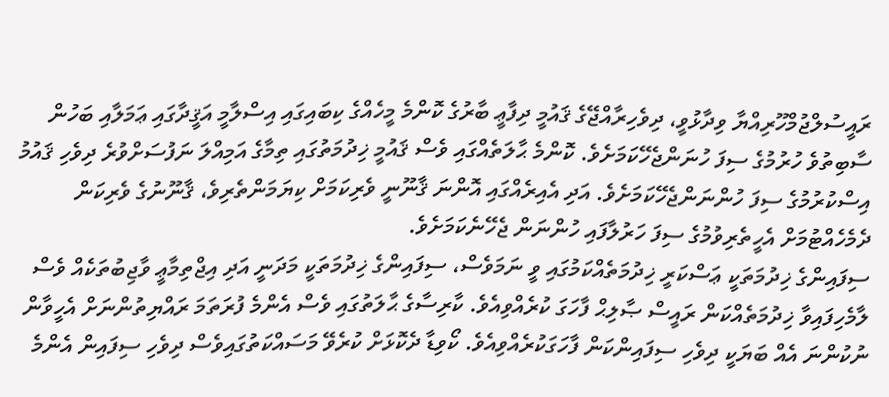ރައީސުލްޖުމްހޫރިއްޔާ ވިދާޅުވީ، ދިވެހިރާއްޖޭގެ ޤައުމީ ދިފާޢީ ބާރުގެ ކޮންމެ މީހެއްގެ ކިބައިގައި އިސްލާމީ އަޤީދާގައި ޢަމަލާއި ބަހުން ސާބިތުވެ ހުރުމުގެ ސިފަ ހުނަންޖެހޭކަމަށެވެ. ކޮންމެ ޙާލަތެއްގައި ވެސް ޤައުމީ ޚިދުމަތުގައި ތިމާގެ އަމިއްލަ ނަފުސަށްވުރެ ދިވެހި ޤައުމު އިސްކުރުމުގެ ސިފަ ހުންނަންޖެހޭކަމަށެވެ. އަދި އެއިރެއްގައި އޮންނަ ޤާނޫނީ ވެރިކަމަށް ކިޔަމަންތެރިވެ، ޤާނޫނުގެ ވެރިކަން ދެމެހެއްޓުމަށް އެހީތެރިވުމުގެ ސިފަ ހަރުލާފައި ހުންނަން ޖެހޭނެކަމަށެވެ.
ސިފައިންގެ ޚިދުމަތަކީ ޢަސްކަރީ ޚިދުމަތެއްކަމުގައި ވީ ނަމަވެސް، ސިފައިންގެ ޚިދުމަތަކީ މަދަނީ އަދި އިޖްތިމާޢީ ވާޖިބުތަކެއް ވެސް ލާމެހިފައިވާ ޚިދުމަތެއްކަން ރައީސް ޞާލިޙް ފާހަގަ ކުރެއްވިއެވެ. ކާރިސާގެ ޙާލަތުގައި ވެސް އެންމެ ފުރަތަމަ ރައްޔިތުންނަށް އެހީވާން ނުކުންނަ އެއް ބަޔަކީ ދިވެހި ސިފައިންކަން ފާހަގަކުރެއްވިއެވެ. ކޯވިޑާ ދެކޮޅަށް ކުރެވޭ މަސައްކަތުގައިވެސް ދިވެހި ސިފައިން އެންމެ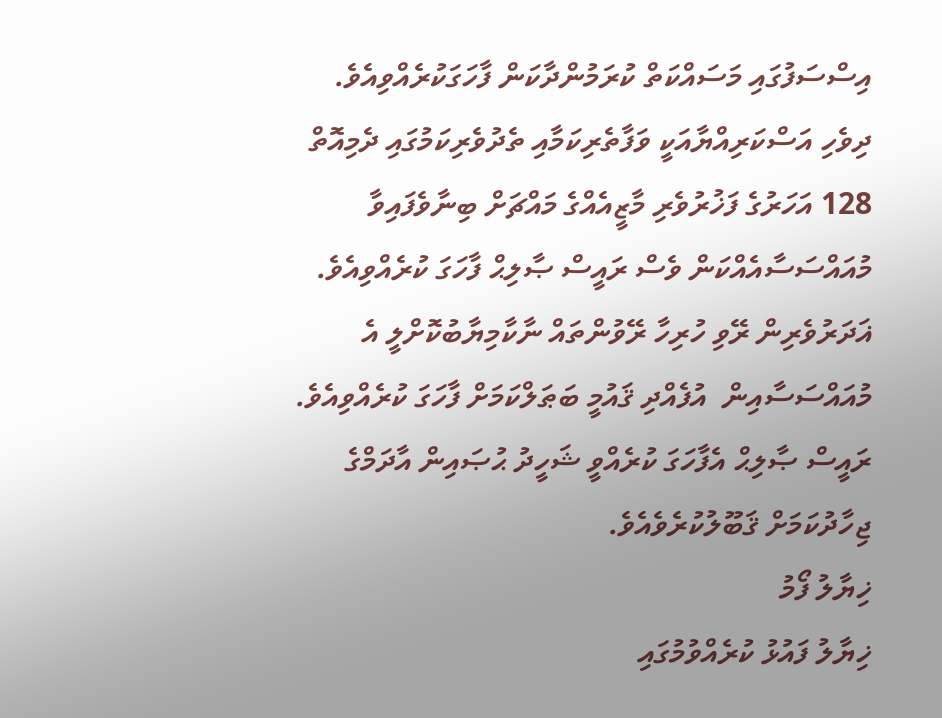އިސްސަފުގައި މަސައްކަތް ކުރަމުންދާކަން ފާހަގަކުރެއްވިއެވެ.
ދިވެހި އަސްކަރިއްޔާއަކީ ވަފާތެރިކަމާއި ތެދުވެރިކަމުގައި ދެމިއޮތް 128 އަހަރުގެ ފަޚުރުވެރި މާޒީއެއްގެ މައްޗަށް ބިނާވެފައިވާ މުއައްސަސާއެއްކަން ވެސް ރައީސް ޞާލިޙް ފާހަގަ ކުރެއްވިއެވެ. ޣަދަރުވެރިން ރޭވި ހުރިހާ ރޭވުންތައް ނާކާމިޔާބުކޮށްލީ އެ މުއައްސަސާއިން  އުފެއްދި ޤައުމީ ބަޠަލްކަމަށް ފާހަގަ ކުރެއްވިއެވެ. ރައީސް ޞާލިޙް އެފާހަގަ ކުރެއްވީ ޝަހީދު ޙުޞައިން އާދަމްގެ ޖިހާދުކަމަށް ޤަބޫލުކުރެވެއެވެ.
ޚިޔާލު ފޯމު
ޚިޔާލު ފައުޅު ކުރެއްވުމުގައި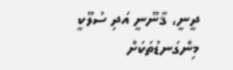ދީނީ، ޤާނޫނީ އަދި ސުލޫކީ މިންގަނޑުތަކަށް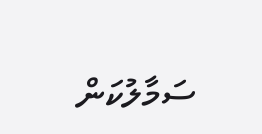ސަމާލުކަން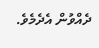ދެއްވުން އެދެމެވެ.